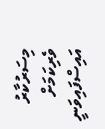މިސަރުކާރު ވެރިކަމަށް އައިސްފައިވަނީ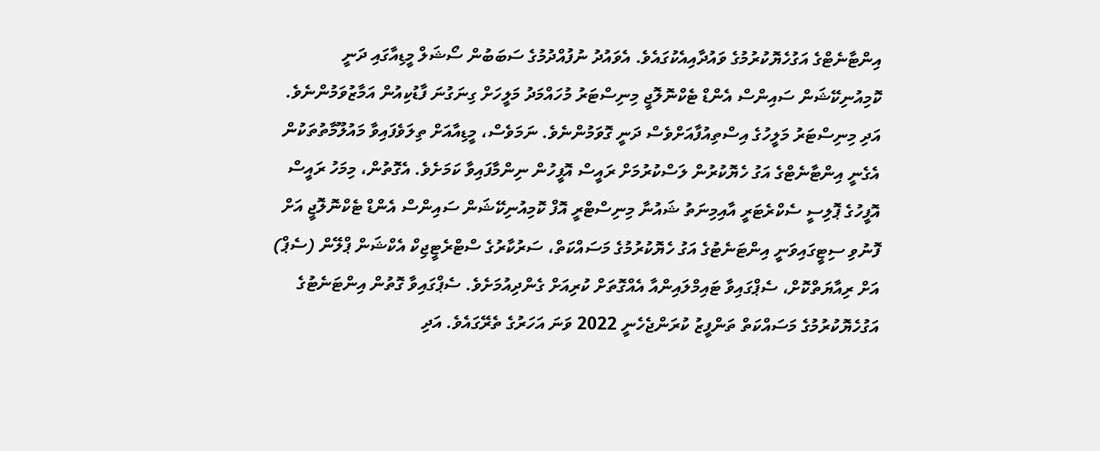އިންޓާނެޓްގެ އަގުހެޔޮކުރުމުގެ ވައުދާއިއެކުގައެވެ. އެވައުދު ނުފުއްދުމުގެ ސަބަބުން ސޯޝަލް މީޑިއާގައި ދަނީ ކޮމިއުނިކޭޝަން ސައިންސް އެންޑް ޓެކްނޮލޮޖީ މިނިސްޓަރު މުހައްމަދު މަލީހަށް ގިނަގުނަ ފާޑުކިއުން އަމާޒުވަމުންނެވެ. އަދި މިނިސްޓަރު މަލީހުގެ އިސްތިއުފާއަށްވެސް ދަނީ ގޮވަމުންނެވެ. ނަމަވެސް، މީޑިއާއަށް ތިލަވެފައިވާ މައުލޫމާތުތަކުން އެގެނީ އިންޓާނެޓްގެ އަގު ހެޔޮކުރުން ލަސްކުރުމަށް ރައީސް އޮފީހުން ނިންމާފައިވާ ކަމަށެވެ. އެގޮތުން، މިމަހު ރައީސް އޮފީހުގެ ޕޮލިސީ ސެކްރެޓަރީ އާއިމިނަތު ޝައުނާ މިނިސްޓްރީ އޮފް ކޮމިއުނިކޭޝަން ސައިންސް އެންޑް ޓެކްނޮލޮޖީ އަށް ފޮނުވި ސިޓީގައިވަނީ އިންޓަނެޓުގެ އަގު ހެޔޮކުރުމުގެ މަސައްކަތް، ސަރުކާރުގެ ސްޓްރެޓީޖިކް އެކްޝަން ޕްލޭން (ސެޕް) އަށް ރިއާޔަތްކޮށް، ސެޕްގައިވާ ޓައިމްލައިންއާ އެއްގޮތަށް ކުރިއަށް ގެންދިއުމަށެވެ. ސެޕްގައިވާ ގޮތުން އިންޓަނެޓުގެ އަގުހެޔޮކުރުމުގެ މަސައްކަތް ތަންފީޒު ކުރަންޖެހެނީ 2022 ވަނަ އަހަރުގެ ތެރޭގައެވެ. އަދި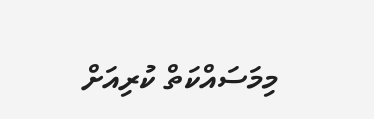މިމަސައްކަތް ކުރިއަށް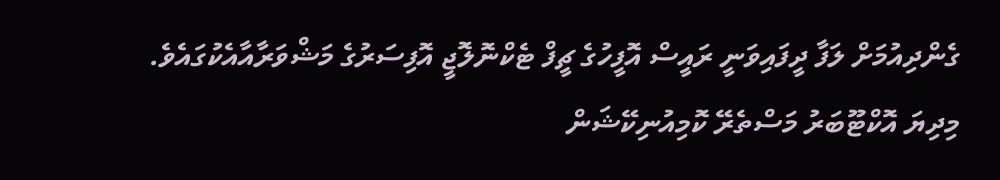ގެންދިއުމަށް ލަފާ ދީފައިވަނީ ރައީސް އޮފީހުގެ ޗީފް ޓެކްނޮލޮޖީ އޮފިސަރުގެ މަޝްވަރާއާއެކުގައެވެ.
މިދިޔަ އޮކްޓޫބަރު މަސްތެރޭ ކޮމިއުނިކޭޝަން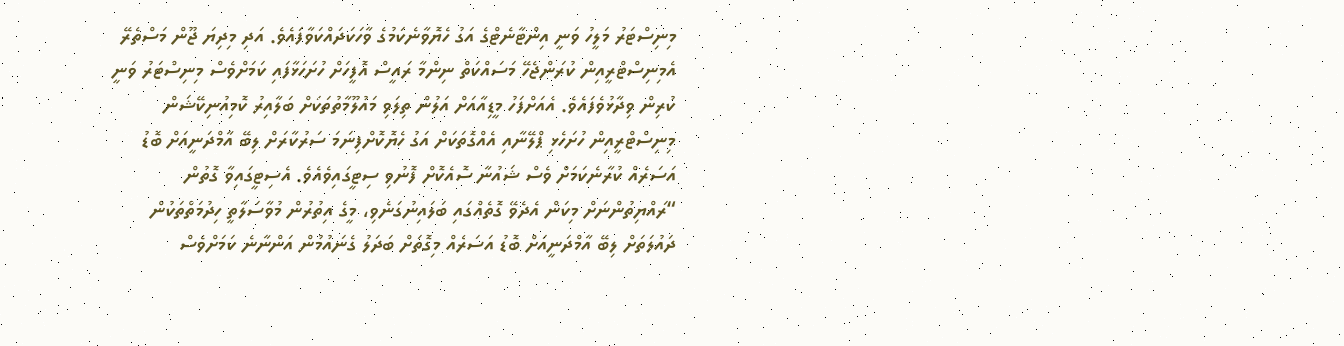މިނިސްޓަރު މަލީހު ވަނީ އިންޓާނެޓްގެ އަގު ހެޔޮވާނެކަމުގެ ވާހަކަދައްކަވާފައެވެ. އަދި މިދިޔަ ޖޫން މަސްތެރޭ އެމިނިސްޓްރީއިން ކުރަންޖެހޭ މަސައްކަތް ނިންމާ ރައީސް އޮފީހަށް ހުށަހަޅާފައި ކަމަށްވެސް މިނިސްޓަރު ވަނީ ކުރިން ވިދާޅުވެފައެވެ. އެއަށްފަހު މީޑިއާއަށް އަލުން ތިލަވި މައުލޫމާތުތަކަށް ބަލާއިރު ކޮމިއުނިކޭޝަން މިނިސްޓްރީއިން ހުށަހެޅި ޕްލޭނާއި އެއްގޮތަކަށް އަގު ހެޔޮކޮށްފިނަމަ ސަރުކާރަށް ލިބޭ އާމްދަނީއަށް ބޮޑު އަސަރެއް ކުރާނެކަމަށް ވެސް ޝައުނާ ސޮއެކޮށް ފޮނުވި ސިޓީގައިވެއެވެ. އެސިޓީގައިވާ ގޮތުން “ރައްޔިތުންނަށް މިކަން އެދެވޭ ގޮތެއްގައި ބަލައިނުގަނެވި، މީގެ އިތުރުން މުވާސަލާތީ ހިދުމަތްތަކުން ދައުލަތަށް ލިބޭ އާމްދަނީއަށް ބޮޑު އަސަރެއް މިގޮތަށް ބަދަލު ގެނައުމުން އަންނާނެ ކަމަށްވެސް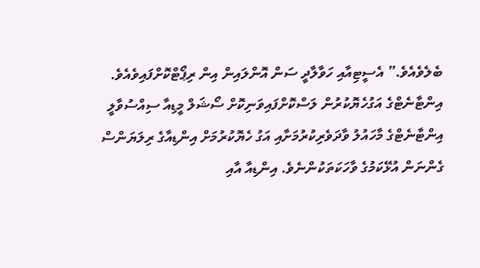ބެލެވެއެވެ.” އެސީޓިއާއި ހަވާލާދީ ސަން އޮންލައިން އިން ރިޕޯޓްކޮށްފައިވެއެވެ.
އިންޓާނެޓްގެ އަގުހެޔޮކުރުން ލަސްކޮށްފައިވަނިކޮށް ސޯޝަލް މީޑިއާ ސިއްސުވާލީ އިންޓާނެޓްގެ މާހައުލު ވާދަވެރިކުރުމަށާއި އަގު ހެޔޮކުރުމަށް އިންޑިއާގެ ރިލަޔަންސް ގެންނަން އުޅޭކަމުގެ ވާހަކަތަކުންނެވެ. އިންޑިއާ އާއި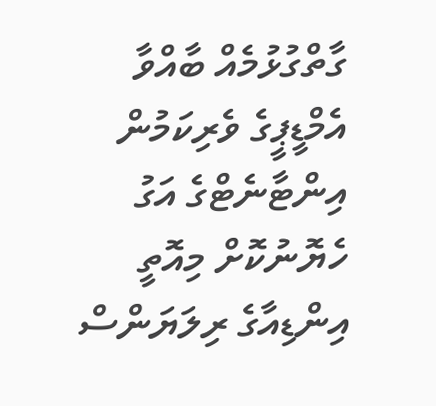ގާތްގުޅުމެއް ބާއްވާ އެމްޑީޕީގެ ވެރިކަމުން އިންޓާނެޓްގެ އަގު ހެޔޮނުކޮށް މިއޮތީ އިންޑިއާގެ ރިލަޔަންސް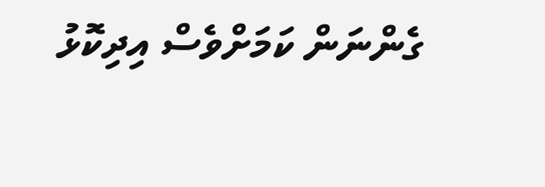ގެންނަން ކަމަށްވެސް އިދިކޮޅު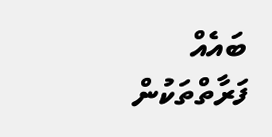ބައެއް ފަރާތްތަކުން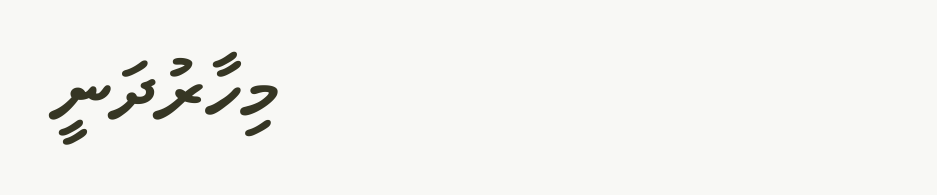މިހާރުދަނީ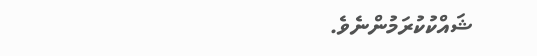ޝައްކުކުރަމުންނެވެ.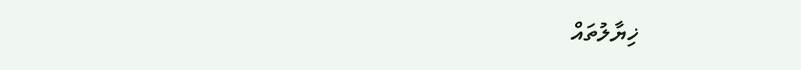ޚިޔާލުތައް